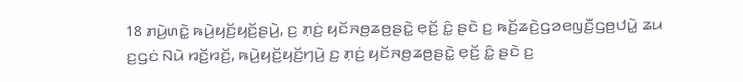18 ꤊꤣꤧ꤬ꤛꤢꤧ꤭ ꤒꤣꤧ꤬ꤟꤢꤩ꤬ꤟꤢꤩ꤬ꤔꤣꤧ꤬, ꤢ꤬ ꤊ꤫ꤢꤦ꤬ ꤟꤢꤩꤏꤥ꤬ꤘꤥ꤬ꤔꤢꤧ꤭ ꤕ꤫ꤢꤩ꤬ ꤢꤨ꤭ ꤔꤢꤧ ꤢ꤬ ꤒꤢꤩ꤬ꤘꤢꤧ꤬ꤞꤤꤕꤜꤢꤪ꤬ꤞꤥ꤬ꤓꤣꤧ꤭ ꤘꤣ ꤢ꤬ꤞꤢꤦ ꤡꤣꤧ ꤙꤢꤩ꤬ꤙꤢꤩ꤬, ꤒꤣꤧ꤬ꤟꤢꤩ꤬ꤟꤢꤩ꤬ꤚꤣꤧ꤬ ꤢ꤬ ꤊ꤫ꤢꤦ꤬ ꤟꤢꤩꤏꤥ꤬ꤘꤥ꤬ꤔꤢꤧ꤭ ꤕ꤫ꤢꤩ꤬ ꤢꤨ꤭ ꤔꤢꤧ ꤢ꤬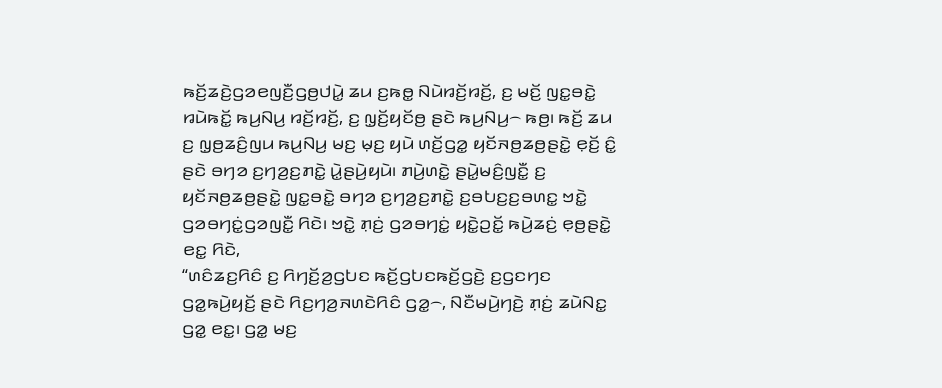ꤒꤢꤩ꤬ꤘꤢꤧ꤬ꤞꤤꤕꤜꤢꤪ꤬ꤞꤥ꤬ꤓꤣꤧ꤭ ꤘꤣ ꤢ꤬ꤒꤥ꤭ ꤡꤣꤧꤙꤢꤩ꤬ꤙꤢꤩ꤬, ꤢ꤬ ꤗꤢꤩ꤬ ꤜꤢ꤭ꤋꤢꤧ꤭ ꤙꤣꤧꤒꤢꤩ꤭ ꤒꤣ꤬ꤡꤣ꤬ ꤙꤢꤩ꤬ꤙꤢꤩ꤬, ꤢ꤬ ꤜ꤫ꤢꤩ꤬ꤟꤢꤩꤥ꤬ ꤔꤢꤧ ꤒꤣ꤬ꤡꤣ꤬꤮ ꤒꤥ꤬꤯ ꤒꤢꤩ꤬ ꤘꤣ ꤢ꤬ ꤜ꤫ꤥ꤬ꤘꤢꤨ꤬ꤜꤣ ꤒꤣ꤬ꤡꤣ꤬ ꤗꤢ꤬ ꤗ꤫ꤢ꤬ ꤟꤣꤧ ꤛꤢꤩ꤬ꤞꤤ꤭ ꤟꤢꤩꤏꤥ꤬ꤘꤥ꤬ꤔꤢꤧ꤭ ꤕ꤫ꤢꤩ꤬ ꤢꤨ꤭ ꤔꤢꤧ ꤋꤚꤤ ꤢ꤬ꤚꤤ꤬ꤢ꤬ꤊꤢꤧ꤭ ꤣꤧ꤭ꤔꤣꤧ꤬ꤟꤣꤧ꤯ ꤊꤣꤧ꤬ꤛꤢꤧ꤭ ꤔꤣꤧ꤭ꤗꤢꤨ꤬ꤜꤢꤪ꤭ ꤢ꤬ ꤟꤢꤩꤏꤥ꤬ꤘꤥ꤬ꤔꤢꤧ꤭ ꤜꤢ꤭ꤋꤢꤧ꤭ ꤋꤚꤤ ꤢ꤬ꤚꤤ꤬ꤢ꤬ꤊꤢꤧ꤭ ꤢ꤬ꤋꤝꤢ꤬ꤢ꤬ꤋꤛꤢ꤭ ꤠꤢꤧ꤭ ꤞꤤꤋꤚꤢꤦ꤭ꤞꤤꤜꤢꤪ꤭ ꤖꤢꤧ꤯ ꤠꤢꤧ꤭ ꤊ꤫ꤢꤦ꤬ ꤞꤤꤋꤚꤢꤦ꤭ ꤟꤢꤧ꤭ꤑꤢꤩ꤭ ꤒꤣꤧ꤬ꤘꤢꤦ꤬ ꤕ꤫ꤥ꤬ꤔꤢꤧ꤭ ꤕꤢ꤭ ꤖꤢꤧ,
“ꤛꤢꤨꤘꤢ꤬ꤖꤢꤨ ꤢ꤬ ꤖꤚꤢꤩ꤬ꤤ꤬ꤞꤝꤢ ꤒꤢꤩ꤬ꤞꤝꤢꤒꤢꤩ꤬ꤞꤢꤧ꤬ ꤢ꤬ꤞꤢꤚꤢ ꤞꤤ꤭ꤒꤣꤧ꤬ꤟꤢꤩ꤬ ꤔꤢꤧ ꤖꤢ꤬ꤚꤤ꤬ꤏꤛꤢꤧꤖꤢꤨ ꤞꤤ꤭꤮, ꤡꤢꤪꤗꤣꤧ꤬ꤚꤢꤧ꤬ ꤊ꤫ꤢꤦ꤬ ꤘꤣꤧꤡꤢ꤭ ꤞꤤ꤭ ꤕꤢ꤭꤯ ꤞꤤ꤭ ꤗꤢ꤬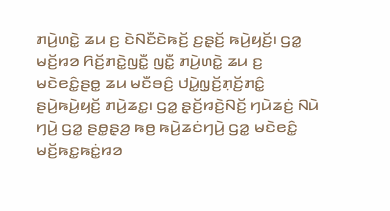ꤊꤣꤧ꤬ꤛꤢꤧ꤭ ꤘꤣ ꤢ꤬ ꤢꤧꤡꤢꤪꤢꤧꤒꤢꤩ꤬ ꤢ꤬ꤔ꤫ꤢꤩ꤬ ꤒꤣꤧ꤬ꤟꤢꤩ꤬꤯ ꤞꤤ꤭ ꤗꤢꤩ꤬ꤙꤤ ꤖꤢꤩ꤬ꤊꤢꤧ꤭ꤜꤢꤪ꤭ ꤜꤢꤪ꤭ ꤊꤣꤧ꤬ꤛꤢꤧ꤭ ꤘꤣ ꤢ꤬ ꤗꤢꤧꤕꤢꤨ꤭ꤔꤥ꤭ ꤘꤣ ꤗꤢꤪꤋꤢꤨ꤬ ꤓꤣꤧ꤭ꤜ꤫ꤢꤩ꤬ꤊ꤫ꤢꤩ꤬ꤊꤢꤨ꤭ ꤔꤣꤧ꤬ꤒꤣꤧ꤬ꤟꤢꤩ꤬ ꤊꤣꤧ꤬ꤘꤢ꤭꤯ ꤞꤤ꤭ ꤔ꤫ꤢꤩ꤬ꤙꤢꤧ꤬ꤡꤢꤩ꤬ ꤚꤣꤧꤘꤢꤦ꤬ ꤡꤣꤧ ꤚꤣꤧ꤬ ꤞꤤ꤭ ꤔꤥ꤭ꤔ꤫ꤤ꤬ ꤒꤥ꤬ ꤒꤣꤧ꤬ꤘꤢꤦꤚꤣꤧ꤬ ꤞꤤ꤭ ꤗꤢꤧꤕꤢꤨ꤭ ꤗꤢꤩ꤬ꤒꤢ꤭ꤒꤢꤦ꤭ꤙꤤ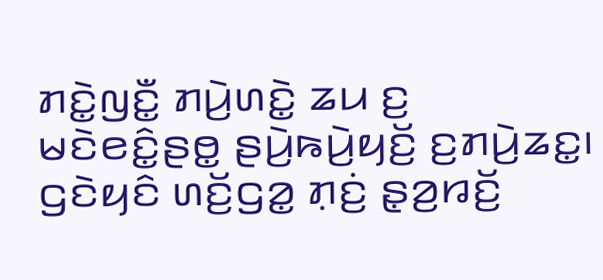ꤊꤢꤧ꤭ꤜꤢꤪ꤭ ꤊꤣꤧ꤬ꤛꤢꤧ꤭ ꤘꤣ ꤢ꤬ ꤗꤢꤧꤕꤢꤨ꤭ꤔꤥ꤭ ꤔꤣꤧ꤬ꤒꤣꤧ꤬ꤟꤢꤩ꤬ ꤢ꤬ꤊꤣꤧ꤬ꤘꤢ꤭꤯
ꤞꤢꤧꤟꤢꤨ ꤛꤢꤩ꤬ꤞꤤ꤭ ꤊ꤫ꤢꤦ꤬ ꤔ꤫ꤤ꤬ꤙꤢꤩ꤬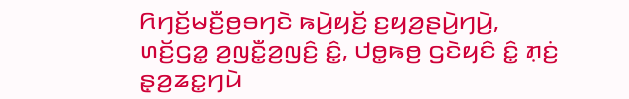ꤖꤚꤢꤩ꤬ꤗꤢꤪ꤬ꤥ꤬ꤋꤚꤢꤧ ꤒꤣꤧ꤬ꤟꤢꤩ꤬ ꤢ꤬ꤟꤤ꤬ꤔꤣꤧ꤬ꤚꤣꤧ꤬, ꤛꤢꤩ꤬ꤞꤤ꤭ ꤤ꤬ꤜꤢꤪ꤭ꤤ꤬ꤜꤢꤨ꤬ ꤢꤨ꤭, ꤓꤥ꤭ꤒꤥ꤬ ꤞꤢꤧꤟꤢꤨ ꤢꤨ꤭ ꤊ꤫ꤢꤦ꤬ ꤔ꤫ꤤ꤬ꤘꤢ꤭ꤚꤣꤧ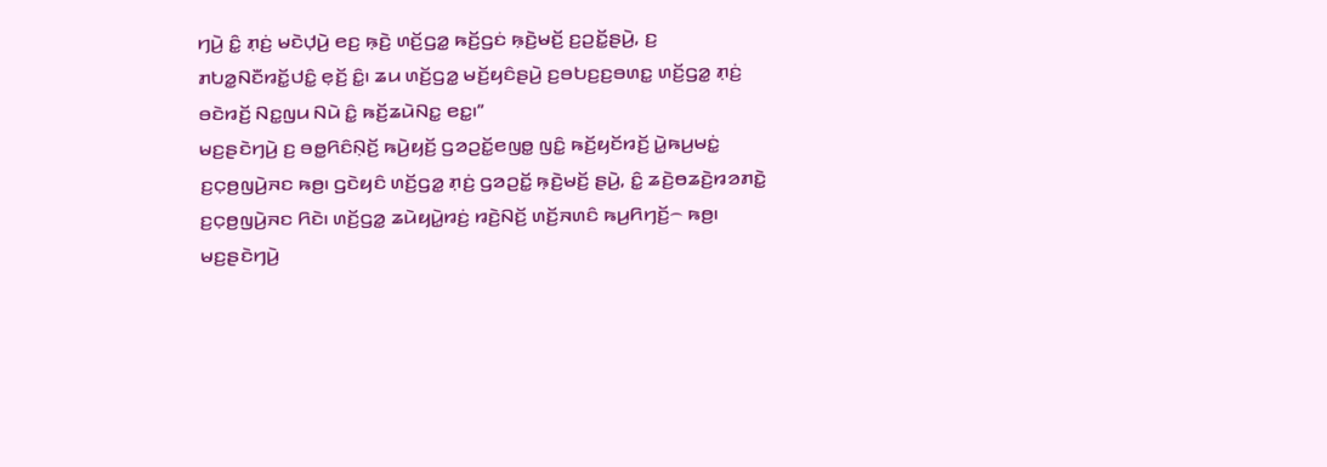ꤚꤣꤧ꤬ ꤢꤨ꤭ ꤊ꤫ꤢꤦ꤬ ꤗꤢꤧꤓ꤫ꤣꤧ꤬ ꤕꤢ꤬ ꤒ꤫ꤢꤧ꤬ ꤛꤢꤩ꤬ꤞꤤ꤭ ꤒꤢꤩ꤬ꤞꤢꤦ ꤒ꤫ꤢꤧ꤬ꤗꤢꤩ꤬ ꤢ꤬ꤑꤢꤩ꤭ꤔꤣꤧ꤬, ꤢ꤬ ꤊꤝꤤ꤭ꤡꤢꤪꤙꤢꤩ꤭ꤓꤢꤨ꤭ ꤕ꤫ꤢꤩ꤬ ꤢꤨ꤭꤯ ꤘꤣ ꤛꤢꤩ꤬ꤞꤤ꤭ ꤗꤢꤩ꤬ꤟꤢꤨꤔꤣꤧ꤬ ꤢ꤬ꤋꤝꤢ꤬ꤢ꤬ꤋꤛꤢ꤭ ꤛꤢꤩ꤬ꤞꤤ꤭ ꤊ꤫ꤢꤦ꤬ ꤋꤢꤧꤙꤢꤩ꤬ ꤡꤢ꤭ꤜꤣ ꤡꤣꤧ ꤢꤨ꤭ ꤒꤢꤩ꤬ꤘꤣꤧꤡꤢ꤭ ꤕꤢ꤭꤯”
ꤗꤢ꤬ꤔꤢꤧꤚꤣꤧ꤬ ꤢ꤬ ꤋꤥ꤭ꤖꤢꤨꤡ꤫ꤢꤩ꤬ ꤒꤣꤧ꤬ꤟꤢꤩ꤬ ꤞꤤꤑꤢꤩ꤭ꤕꤜꤥ꤭ ꤜꤢꤨ꤭ ꤒꤢꤩ꤬ꤟꤢꤩꤙꤢꤩ꤬ ꤣꤧ꤭ꤒꤣ꤬ꤗꤢꤦ꤭ ꤢ꤬ꤍ꤫ꤥ꤬ꤜꤣꤧ꤬ꤏꤢ ꤒꤥ꤬꤯ ꤞꤢꤧꤟꤢꤨ ꤛꤢꤩ꤬ꤞꤤ꤭ ꤊ꤫ꤢꤦ꤬ ꤞꤤꤑꤢꤩ꤭ ꤒ꤫ꤢꤧ꤬ꤗꤢꤩ꤬ ꤔꤣꤧ꤬, ꤢꤨ꤭ ꤘꤢꤧ꤬ꤥꤘꤢꤧ꤬ꤙꤤꤊꤢꤧ꤭ ꤢ꤬ꤍ꤫ꤥ꤬ꤜꤣꤧ꤬ꤏꤢ ꤖꤢꤧ꤯ ꤛꤢꤩ꤬ꤞꤤ꤭ ꤘꤣꤧꤟꤣꤧ꤭ꤙꤢꤦ꤬ ꤙꤢꤧ꤬ꤡꤢꤩ꤬ ꤛꤢꤩ꤬ꤏꤛꤢꤨ ꤒꤣ꤬ꤖꤚꤢꤩ꤬꤮ ꤒꤥ꤬꤯
ꤗꤢ꤬ꤔꤢꤧꤚꤣꤧ꤬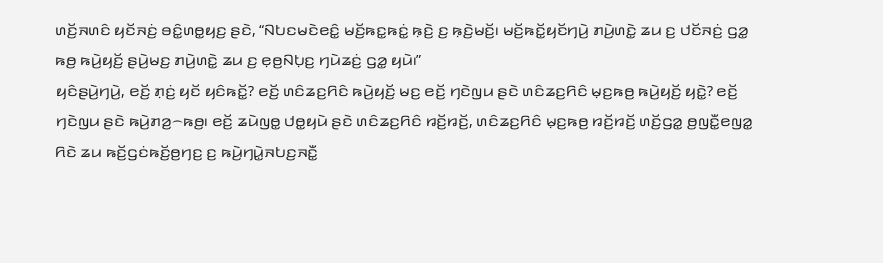ꤛꤢꤩ꤬ꤏꤛꤢꤨ ꤟꤢꤩꤏꤢꤦ꤬ ꤋꤢꤨ꤭ꤛꤥ꤭ꤟꤢ꤬ ꤔꤢꤧ, “ꤡꤝꤢꤗꤢꤧꤕꤢꤨ꤭ ꤗꤢꤩ꤬ꤒꤢ꤭ꤒꤢꤦ꤭ ꤒ꤫ꤢꤧ꤬ ꤢ꤬ ꤒ꤫ꤢꤧ꤬ꤗꤢꤩ꤬꤯ ꤗꤢꤩ꤬ꤒꤢꤩ꤭ꤟꤢꤩꤚꤣꤧ꤬ ꤊꤣꤧ꤬ꤛꤢꤧ꤭ ꤘꤣ ꤢ꤬ ꤓꤢꤩꤏꤢꤦ꤬ ꤞꤤ꤭ ꤒꤥ꤬ ꤒꤣꤧ꤬ꤟꤢꤩ꤬ ꤔꤣꤧ꤬ꤗꤢ꤬ ꤊꤣꤧ꤬ꤛꤢꤧ꤭ ꤘꤣ ꤢ꤬ ꤕ꤫ꤥ꤬ꤡꤝ꤫ꤢ꤬ ꤚꤣꤧꤘꤢꤦ꤬ ꤞꤤ꤭ ꤟꤣꤧ꤯”
ꤟꤢꤨꤔꤣꤧ꤬ꤚꤣꤧ꤬, ꤕꤢꤩ꤬ ꤊ꤫ꤢꤦ꤬ ꤟꤢꤩ ꤟꤢꤨꤒꤢꤩ꤭? ꤕꤢꤩ꤬ ꤛꤢꤨꤘꤢ꤬ꤖꤢꤨ ꤒꤣꤧ꤬ꤟꤢꤩ꤬ ꤗꤢ꤬ ꤕꤢꤩ꤬ ꤚꤢꤧꤜꤣ ꤔꤢꤧ ꤛꤢꤨꤘꤢ꤬ꤖꤢꤨ ꤗ꤫ꤢ꤬ꤒꤥ꤬ ꤒꤣꤧ꤬ꤟꤢꤩ꤬ ꤟꤢꤧ꤭? ꤕꤢꤩ꤬ ꤚꤢꤧꤜꤣ ꤔꤢꤧ ꤒꤣꤧ꤬ꤊꤤ꤬꤮ꤒꤥ꤬꤯ ꤕꤢꤩ꤬ ꤘꤣꤧꤜꤥ꤭ ꤓꤥ꤭ꤟꤣꤧ ꤔꤢꤧ ꤛꤢꤨꤘꤢ꤬ꤖꤢꤨ ꤙꤢꤩ꤬ꤙꤢꤩ꤬, ꤛꤢꤨꤘꤢ꤬ꤖꤢꤨ ꤗ꤫ꤢ꤬ꤒꤥ꤬ ꤙꤢꤩ꤬ꤙꤢꤩ꤬ ꤛꤢꤩ꤬ꤞꤤ꤭ ꤥ꤬ꤜꤢꤪ꤭ꤕꤜꤤ꤭ ꤖꤢꤧ ꤘꤣ ꤒꤢꤩ꤬ꤞꤢꤦꤒꤢꤩ꤬ꤥ꤬ꤚꤢ꤬ ꤢ꤬ ꤒꤣꤧ꤬ꤚꤣꤧ꤭ꤏꤝꤢ꤬ꤏꤢꤪ꤭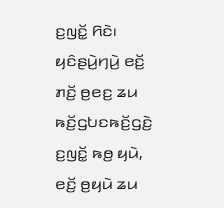ꤢ꤬ꤜꤢꤩ꤭ ꤖꤢꤧ꤯
ꤟꤢꤨꤔꤣꤧ꤬ꤚꤣꤧ꤬ ꤕꤢꤩ꤬ ꤊꤢꤩ꤬ ꤥ꤬ꤕꤢ꤬ ꤘꤣ ꤒꤢꤩ꤬ꤞꤝꤢꤒꤢꤩ꤬ꤞꤢꤧ꤬ ꤢ꤬ꤜꤢꤩ꤭ ꤒꤥ꤬ ꤟꤣꤧ, ꤕꤢꤩ꤬ ꤥ꤬ꤟꤣꤧ ꤘꤣ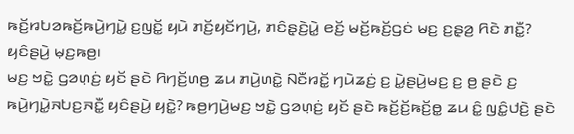ꤒꤢꤩ꤬ꤙꤝꤤꤒꤢꤩ꤬ꤒꤣꤧ꤬ꤚꤣꤧ꤭ ꤢ꤬ꤜꤢꤩ꤭ ꤟꤣꤧ ꤊꤢꤩ꤬ꤟꤢꤩꤚꤣꤧ꤬, ꤊꤢꤨꤔ꤫ꤢꤧ꤬ꤣꤧ꤭ ꤕꤢꤩ꤬ ꤗꤢꤩ꤬ꤒꤢꤩ꤬ꤞꤢꤦ ꤗꤢ꤬ ꤢ꤬ꤔ꤫ꤤ꤬ ꤖꤢꤧ ꤊꤢꤪ꤭? ꤟꤢꤨꤔꤣꤧ꤬ ꤗ꤫ꤢ꤬ꤒꤥ꤬꤯
ꤗꤢ꤬ ꤠꤢꤧ꤭ ꤞꤤꤛ꤫ꤢꤦ꤬ ꤟꤢꤩ ꤔꤢꤧ ꤖꤚꤢꤩ꤬ꤛꤥ꤬ ꤘꤣ ꤊꤣꤧ꤬ꤛꤢꤧ꤭ ꤡꤢꤪꤙꤢꤩ꤭ ꤚꤣꤧꤘꤢꤦ꤬ ꤢ꤬ ꤣꤧ꤭ꤔꤣꤧ꤬ꤗꤢ꤬ ꤢ꤬ ꤥ꤬ ꤔꤢꤧ ꤢ꤬ ꤒꤣꤧ꤬ꤚꤣꤧ꤭ꤏꤝꤢ꤬ꤏꤢꤪ꤭ ꤟꤢꤨꤔꤣꤧ꤬ ꤟꤢꤧ꤭? ꤒꤥ꤬ꤚꤣꤧ꤬ꤗꤢ꤬ ꤠꤢꤧ꤭ ꤞꤤꤛ꤫ꤢꤦ꤬ ꤟꤢꤩ ꤔꤢꤧ ꤒꤢꤩ꤬ꤢꤩ꤬ꤒꤢꤩ꤬ꤥ꤭ ꤘꤣ ꤢꤨ꤭ ꤜꤢꤨ꤭ꤓꤢꤧ꤬ ꤔꤢꤧ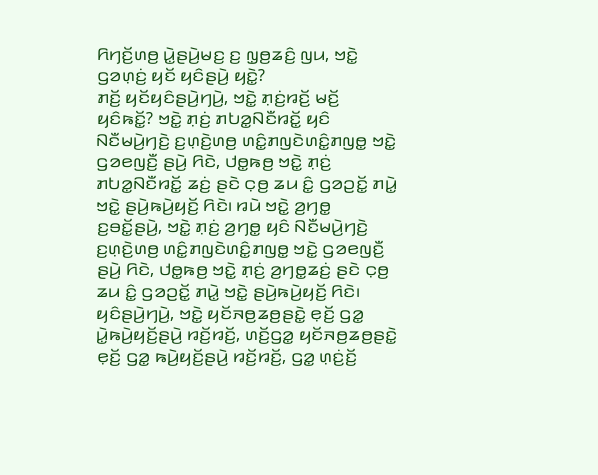ꤖꤚꤢꤩ꤬ꤛꤥ꤬ ꤣꤧ꤭ꤔꤣꤧ꤬ꤗꤢ꤬ ꤢ꤬ ꤜ꤫ꤥ꤬ꤘꤢꤨ꤬ ꤜꤣ, ꤠꤢꤧ꤭ ꤞꤤꤛ꤫ꤢꤦ꤬ ꤟꤢꤩ ꤟꤢꤨꤔꤣꤧ꤬ ꤟꤢꤧ꤭?
ꤊꤢꤩ꤬ ꤟꤢꤩꤟꤢꤨꤔꤣꤧ꤬ꤚꤣꤧ꤬, ꤠꤢꤧ꤭ ꤊ꤫ꤢꤦ꤬ꤙꤢꤩ꤬ ꤗꤢꤩ꤬ ꤟꤢꤨꤒꤢꤩ꤭? ꤠꤢꤧ꤭ ꤊ꤫ꤢꤦ꤬ ꤊꤝꤤ꤭ꤡꤢꤪꤙꤢꤩ꤭ ꤟꤢꤨ ꤡꤢꤪꤗꤣꤧ꤬ꤚꤢꤧ꤬ ꤢ꤬ꤛ꤫ꤢꤧ꤬ꤛꤥ꤬ ꤛꤢꤨ꤭ꤊꤜꤢꤧꤛꤢꤨ꤭ꤊꤜꤥ꤭ ꤠꤢꤧ꤭ ꤞꤤꤕꤜꤢꤪ꤬ ꤔꤣꤧ꤬ ꤖꤢꤧ, ꤓꤥ꤭ꤒꤥ꤬ ꤠꤢꤧ꤭ ꤊ꤫ꤢꤦ꤬ ꤊꤝꤤ꤭ꤡꤢꤪꤙꤢꤩ꤭ ꤘꤢꤦ꤬ ꤔꤢꤧ ꤍ꤫ꤥ꤬ ꤘꤣ ꤢꤨ꤭ ꤞꤤꤑꤢꤩ꤭ ꤊꤣꤧ꤭ ꤠꤢꤧ꤭ ꤔꤣꤧ꤬ꤒꤣꤧ꤬ꤟꤢꤩ꤬ ꤖꤢꤧ꤯ ꤙꤣꤧ ꤠꤢꤧ꤭ ꤤ꤬ꤚꤥ꤭ ꤢ꤬ꤋꤢꤩ꤭ꤔꤣꤧ꤬, ꤠꤢꤧ꤭ ꤊ꤫ꤢꤦ꤬ ꤤ꤬ꤚꤥ꤭ ꤟꤢꤨ ꤡꤢꤪꤗꤣꤧ꤬ꤚꤢꤧ꤬ ꤢ꤬ꤛ꤫ꤢꤧ꤬ꤛꤥ꤬ ꤛꤢꤨ꤭ꤊꤜꤢꤧꤛꤢꤨ꤭ꤊꤜꤥ꤭ ꤠꤢꤧ꤭ ꤞꤤꤕꤜꤢꤪ꤬ ꤔꤣꤧ꤬ ꤖꤢꤧ, ꤓꤥ꤭ꤒꤥ꤬ ꤠꤢꤧ꤭ ꤊ꤫ꤢꤦ꤬ ꤤ꤬ꤚꤥ꤭ꤘꤢꤦ꤬ ꤔꤢꤧ ꤍ꤫ꤥ꤬ ꤘꤣ ꤢꤨ꤭ ꤞꤤꤑꤢꤩ꤭ ꤊꤣꤧ꤭ ꤠꤢꤧ꤭ ꤔꤣꤧ꤬ꤒꤣꤧ꤬ꤟꤢꤩ꤬ ꤖꤢꤧ꤯
ꤟꤢꤨꤔꤣꤧ꤬ꤚꤣꤧ꤬, ꤠꤢꤧ꤭ ꤟꤢꤩꤏꤥ꤬ꤘꤥ꤬ꤔꤢꤧ꤭ ꤕ꤫ꤢꤩ꤬ ꤞꤤ꤭ ꤣꤧ꤭ꤒꤣꤧ꤬ꤟꤢꤩ꤬ꤔꤣꤧ꤬ ꤙꤢꤩ꤬ꤙꤢꤩ꤬, ꤛꤢꤩ꤬ꤞꤤ꤭ ꤟꤢꤩꤏꤥ꤬ꤘꤥ꤬ꤔꤢꤧ꤭ ꤕ꤫ꤢꤩ꤬ ꤞꤤ꤭ ꤒꤣꤧ꤬ꤟꤢꤩ꤬ꤔꤣꤧ꤬ ꤙꤢꤩ꤬ꤙꤢꤩ꤬, ꤞꤤ꤭ ꤛ꤫ꤢꤦ꤬ꤢꤩ꤬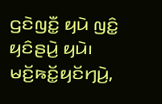ꤞꤢꤧꤜꤢꤪ꤭ ꤟꤣꤧ ꤜꤢꤨ꤭ ꤟꤢꤨꤔꤣꤧ꤬ ꤟꤣꤧ꤯
ꤗꤢꤩ꤬ꤒꤢꤩ꤭ꤟꤢꤩꤚꤣꤧ꤬,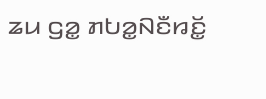ꤘꤣ ꤞꤤ꤭ ꤊꤝꤤ꤭ꤡꤢꤪꤙꤢꤩ꤭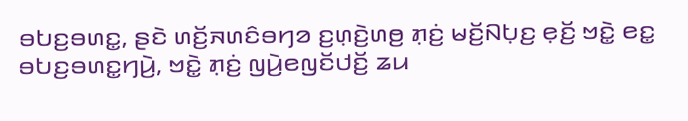ꤋꤝꤢ꤬ꤋꤛꤢ꤭, ꤔꤢꤧ ꤛꤢꤩ꤬ꤏꤛꤢꤨꤋꤚꤤ ꤢ꤬ꤛ꤫ꤢꤧ꤬ꤛꤥ꤬ ꤊ꤫ꤢꤦ꤬ ꤗꤢꤩ꤬ꤡꤝ꤫ꤢ꤬ ꤕ꤫ꤢꤩ꤬ ꤠꤢꤧ꤭ ꤕꤢ꤭ ꤋꤝꤢ꤬ꤋꤛꤢ꤭ꤚꤣꤧ꤬, ꤠꤢꤧ꤭ ꤊ꤫ꤢꤦ꤬ ꤜꤣꤧ꤬ꤕꤜꤢꤩꤓꤢꤩ꤬ ꤘꤣ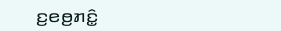ꤢ꤬ꤕꤥ꤬ꤊꤢꤨ꤭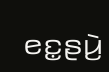ꤕꤢ꤭ꤔꤣꤧ꤬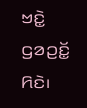ꤠꤢꤧ꤭ ꤞꤤꤑꤢꤩ꤭ ꤖꤢꤧ꤯